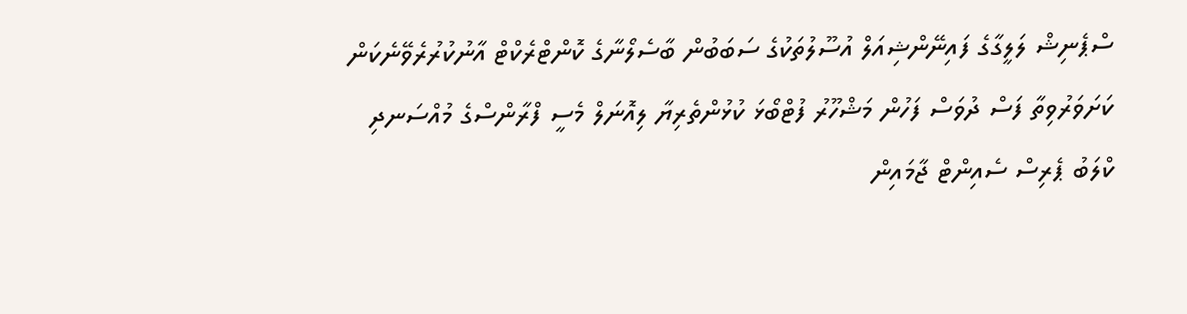ސްޕެނިޝް ލަލީގާގެ ފައިނޭންޝިއަލް އުސޫލުތަކުގެ ސަބަބުން ބާސެލޯނާގެ ކޮންޓްރެކްޓް އާނުކުރުރެވޭނެކަން ކަށަވަރުވިތާ ފަސް ދުވަސް ފަހުން މަޝްހޫރު ފުޓްބޯޅަ ކުޅުންތެރިޔާ ލިއޮނަލް މެސީ ފްރާންސްގެ މުއްސަނދި ކްލަބު ޕެރިސް ސެއިންޓް ޖާމައިން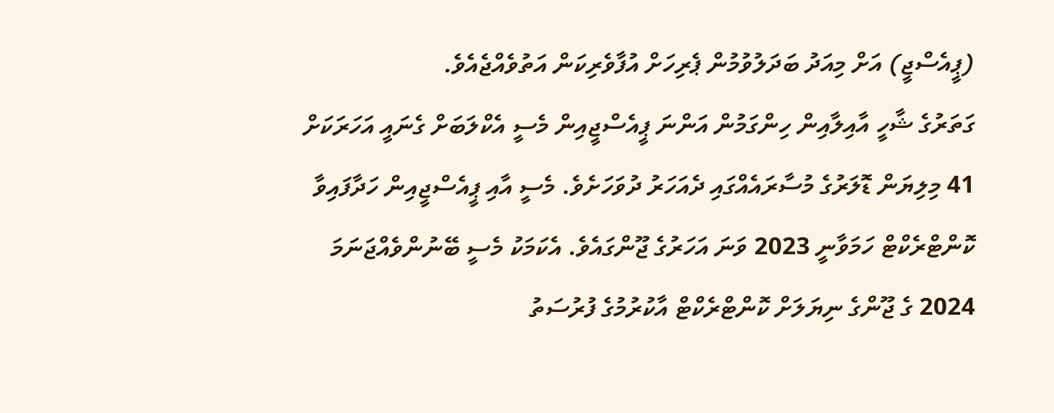(ޕީއެސްޖީ) އަށް މިއަދު ބަދަލުވުމުން ޕެރިހަށް އުފާވެރިކަން އަތުވެއްޖެއެވެ.
ގަތަރުގެ ޝާހީ އާއިލާއިން ހިންގަމުން އަންނަ ޕީއެސްޖީއިން މެސީ އެކްލަބަށް ގެނައީ އަހަރަކަށް 41 މިލިޔަން ޑޮލަރުގެ މުސާރައެއްގައި ދެއަހަރު ދުވަހަށެވެ. މެސީ އާއި ޕީއެސްޖީއިން ހަދާފައިވާ ކޮންޓްރެކްޓް ހަމަވާނީ 2023 ވަނަ އަހަރުގެ ޖޫންގައެވެ. އެކަމަކު މެސީ ބޭނުންވެއްޖަނަމަ 2024 ގެ ޖޫންގެ ނިޔަލަށް ކޮންޓްރެކްޓް އާކުރުމުގެ ފުރުސަތު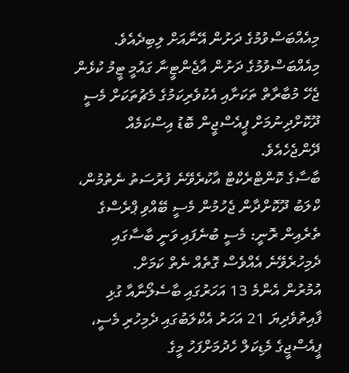މިއެއްބަސްވުމުގެ ދަށުން އޭނާއަށް ލިބިދެއެވެ. މިއެއްބަސްވުމުގެ ދަށުން އާޖެންޓީނާ ގައުމީ ޓީމު ކުޅެން ޖެހޭ މުބާރާތް ތަކަށާއި އެކުވެރިކަމުގެ މެޗުތަކަށް މެސީ ދޫކޮށްދިނުމަށް ޕީއެސްޖީން ބޮޑު އިސްކަމެއް ދޭންޖެހެއެވެ.
ބާސާގެ ކޮންޓްރެކްޓް އާކުރެވޭނެ ފުރުސަތު ނެތުމުން، ކްލަބު ދޫކޮށްދާން ޖެހުމުން މެސީ ބޭއްވި ޕްރެސްގެ ތެރެއިން ރޮނީ: މެސީ ބުނެފައި ވަނީ ބާސާގައި ދެމިހުރެވޭނެ އެއްވެސް ގޮތެއް ނެތް ކަމަށް.
އުމުރުން އެންމެ 13 އަހަރުގައި ބާސެލޯނާއާ ގުޅި ފާއިތުވެދިޔަ 21 އަހަރު އެކްލަބުގައި ދެމިހުރި މެސީ، ޕީއެސްޖީގެ މެޑިކަލް ހެދުމަށްފަހު މީގެ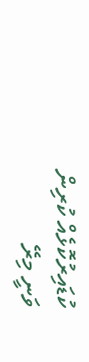ކުޑައިރުކޮޅެއް ކުރިން ވަނީ މިރޭ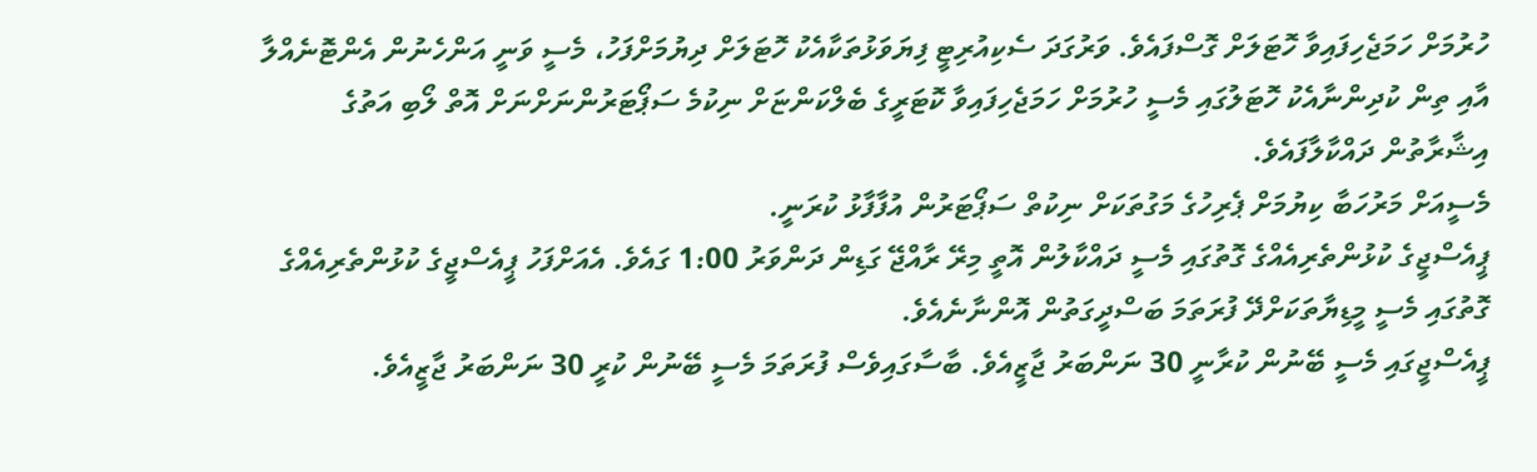ހުރުމަށް ހަމަޖެހިފައިވާ ހޮޓަލަށް ގޮސްފައެވެ. ވަރުގަދަ ސެކިއުރިޓީ ފިޔަވަޅުތަކާއެކު ހޮޓަލަށް ދިޔުމަށްފަހު، މެސީ ވަނީ އަންހެނުން އެންޓޮނެއްލާ އާއި ތިން ކުދިންނާއެކު ހޮޓަލުގައި މެސީ ހުރުމަށް ހަމަޖެހިފައިވާ ކޮޓަރީގެ ބެލްކަންޏަށް ނިކުމެ ސަޕޯޓަރުންނަށްނަށް އޮތް ލޯބި އަތުގެ އިޝާރާތުން ދައްކާލާފައެވެ.
މެސީއަށް މަރުހަބާ ކިޔުމަށް ޕެރިހުގެ މަގުތަކަށް ނިކުތް ސަޕޯޓަރުން އުފާފާޅު ކުރަނީ.
ޕީއެސްޖީގެ ކުޅުންތެރިއެއްގެ ގޮތުގައި މެސީ ދައްކާލުން އޮތީ މިރޭ ރާއްޖޭ ގަޑިން ދަންވަރު 1:00 ގައެވެ. އެއަށްފަހު ޕީއެސްޖީގެ ކުޅުންތެރިއެއްގެ ގޮތުގައި މެސީ މީޑިޔާތަކަށްދޭ ފުރަތަމަ ބަސްދީގަތުން އޮންނާނެއެވެ.
ޕީއެސްޖީގައި މެސީ ބޭނުން ކުރާނީ 30 ނަންބަރު ޖާޒީއެވެ. ބާސާގައިވެސް ފުރަތަމަ މެސީ ބޭނުން ކުރީ 30 ނަންބަރު ޖާޒީއެވެ.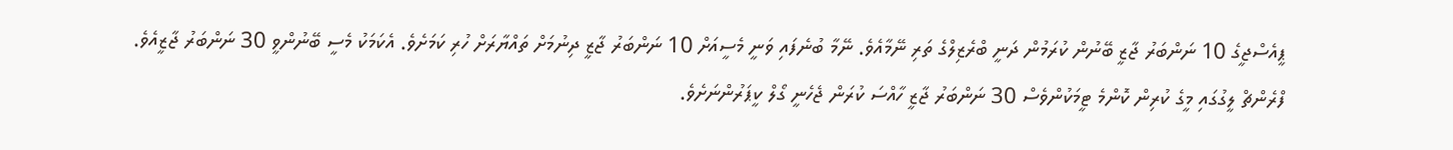ޕީއެސްޖީގެ 10 ނަންބަރު ޖާޒީ ބޭނުން ކުރަމުން ދަނީ ބްރެޒިލްގެ ތަރި ނޭމާއެވެ. ނޭމާ ބުނެފައި ވަނީ މެސީއަށް 10 ނަންބަރު ޖާޒީ ދިނުމަށް ތައްޔާރަށް ހުރި ކަމަށެވެ. އެކަމަކު މެސީ ބޭނުންވީ 30 ނަންބަރު ޖާޒީއެވެ. ފްރެންޗް ލީގުގައި މީގެ ކުރިން ކޮންމެ ޓީމަކުންވެސް 30 ނަންބަރު ޖާޒީ ހާއްސަ ކުރަން ޖެހެނީ ގޯލް ކީޕަރުންނަށެވެ.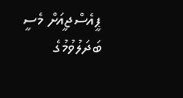ޕީއެސްޖީއަށް މެސީ ބަދަލުވުމުގެ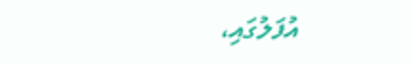އުފަލުގައި،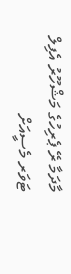މާދަމާ ރޭ ޕެރިހުގެ މަޝްހޫރު އެފިލް ޓަވަރ މެސީއަށް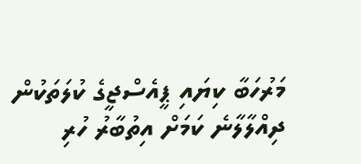މަރުހަބާ ކިޔައި ޕީއެސްޖީގެ ކުލަތަކުން ދިއްލާލާނެ ކަމަށް އިތުބާރު ހުރި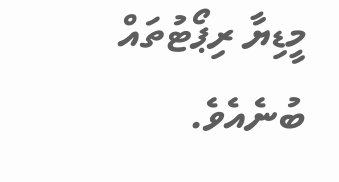މީޑިޔާ ރިޕޯޓުތައް ބުނެއެވެ.